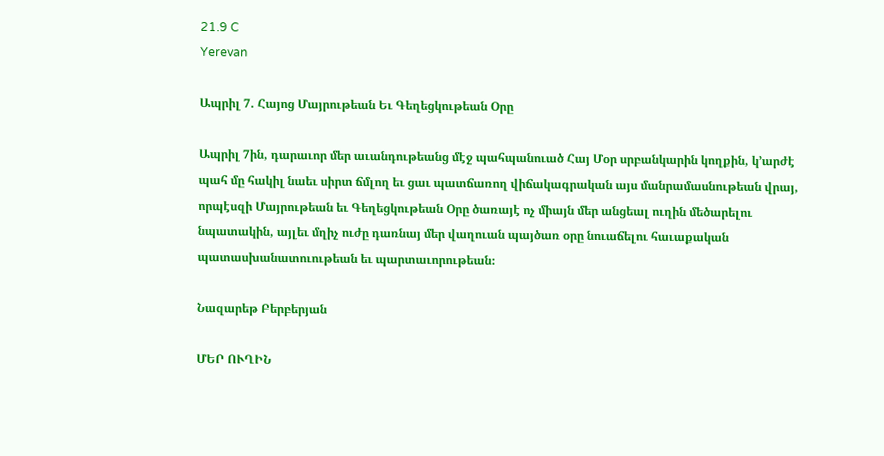21.9 C
Yerevan

Ապրիլ 7. Հայոց Մայրութեան Եւ Գեղեցկութեան Օրը

Ապրիլ 7ին, դարաւոր մեր աւանդութեանց մէջ պահպանուած Հայ Մօր սրբանկարին կողքին, կ’արժէ պահ մը հակիլ նաեւ սիրտ ճմլող եւ ցաւ պատճառող վիճակագրական այս մանրամասնութեան վրայ, որպէսզի Մայրութեան եւ Գեղեցկութեան Օրը ծառայէ ոչ միայն մեր անցեալ ուղին մեծարելու նպատակին, այլեւ մղիչ ուժը դառնայ մեր վաղուան պայծառ օրը նուաճելու հաւաքական պատասխանատուութեան եւ պարտաւորութեան։

Նազարեթ Բերբերյան

ՄԵՐ ՈՒՂԻՆ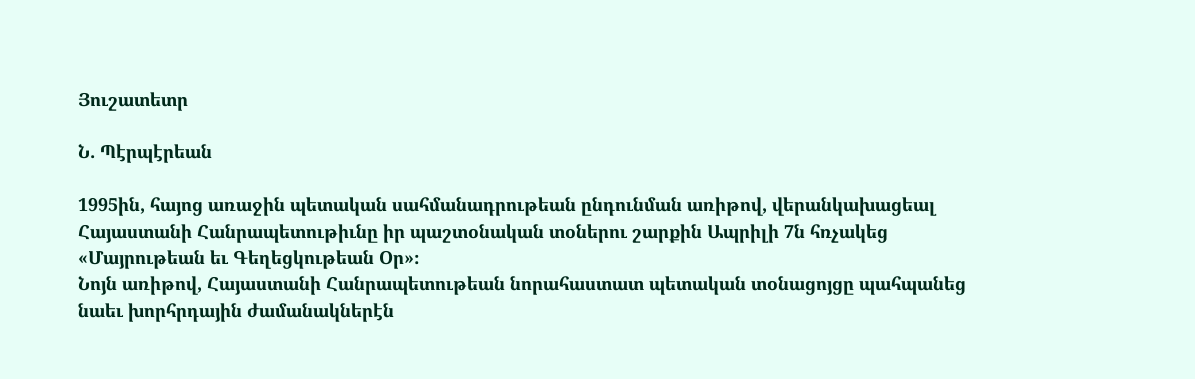Յուշատետր

Ն. Պէրպէրեան

1995ին, հայոց առաջին պետական սահմանադրութեան ընդունման առիթով, վերանկախացեալ Հայաստանի Հանրապետութիւնը իր պաշտօնական տօներու շարքին Ապրիլի 7ն հռչակեց «Մայրութեան եւ Գեղեցկութեան Օր»։
Նոյն առիթով, Հայաստանի Հանրապետութեան նորահաստատ պետական տօնացոյցը պահպանեց նաեւ խորհրդային ժամանակներէն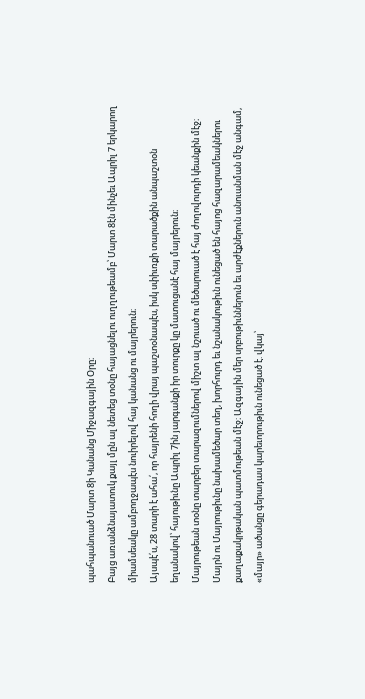պահպանուած Մարտ 8ի Կանանց Միջազգային Օրը։
Բայց առանձնայատուկ քայլ մըն ալ նետեց տօնը հայացնելու ուղղութեամբ՝ Մարտ 8էն մինչեւ Ապրիլ 7 երկարող միամսեակը ամբողջապէս նուիրելով հայ կանանց ու մայրերուն։
Այսպէ՛ս, 28 տարի է ահա՛, որ հայրենի հողի վրայ պաշտօնապէս, իսկ սփիւռքի տարածքին անպաշտօն եղանակով՝ հայութիւնը Ապրիլ 7ին յարգանքի իր տուրքը կը մատուցանէ հայ մայրերուն։
Մայրութեան տօնը տարբեր տարազումներով միշտ ալ նշուած ու մեծարուած է հայ ժողովուրդի կեանքին մէջ։ Մայրն ու Մայրութիւնը նախամեծար տեղ, խորհուրդ եւ նշանակութիւն ունեցած են հայոց հազարամեակներու քաղաքակրթական պատմութեան մէջ։ Ազգային մեր սրբութիւններուն եւ արժէքներուն անուանման մէջ անգամ, «մայր» ածանցը գերադաս կարեւորութիւն ունեցած է. վկայ՝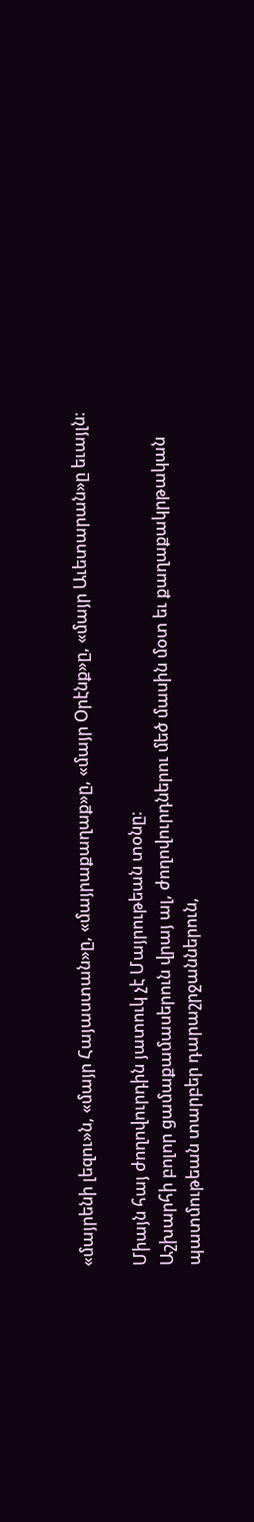«մայրենի լեզու»ն, «մայր Հայաստան»ը, «մայրաքաղաք»ը, «մայր Օրէնք»ը, «մայր Աւետարան»ը եւայլն։

Միայն հայ ժողովուրդին յատուկ չէ Մայրութեան տօնը։
Աշխարհի բոլոր ցամաքամասերուն վրայ ալ, ժողովուրդներու մեծ մասին մօտ եւ քաղաքակրթական պատմութեան տարբեր դարաշրջաններուն,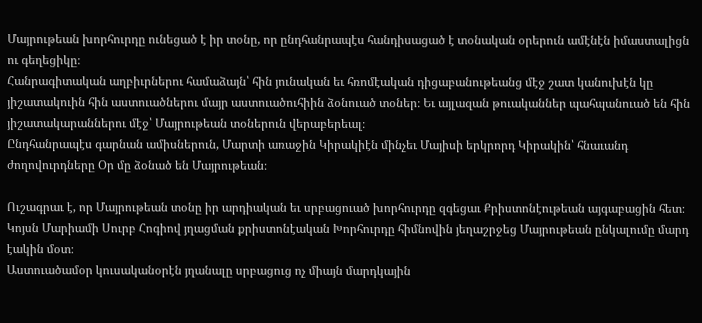Մայրութեան խորհուրդը ունեցած է իր տօնը, որ ընդհանրապէս հանդիսացած է տօնական օրերուն ամէնէն իմաստալիցն ու գեղեցիկը։
Հանրագիտական աղբիւրներու համաձայն՝ հին յունական եւ հռոմէական դիցաբանութեանց մէջ շատ կանուխէն կը յիշատակուին հին աստուածներու մայր աստուածուհիին ձօնուած տօներ։ Եւ այլազան թուականներ պահպանուած են հին յիշատակարաններու մէջ՝ Մայրութեան տօներուն վերաբերեալ։
Ընդհանրապէս գարնան ամիսներուն, Մարտի առաջին Կիրակիէն մինչեւ Մայիսի երկրորդ Կիրակին՝ հնաւանդ ժողովուրդները Օր մը ձօնած են Մայրութեան։

Ուշագրաւ է, որ Մայրութեան տօնը իր արդիական եւ սրբացուած խորհուրդը զգեցաւ Քրիստոնէութեան այգաբացին հետ։
Կոյսն Մարիամի Սուրբ Հոգիով յղացման քրիստոնէական Խորհուրդը հիմնովին յեղաշրջեց Մայրութեան ընկալումը մարդ էակին մօտ։
Աստուածամօր կուսականօրէն յղանալը սրբացուց ոչ միայն մարդկային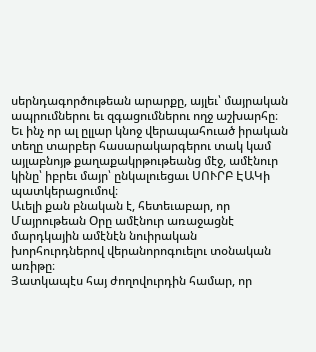սերնդագործութեան արարքը, այլեւ՝ մայրական ապրումներու եւ զգացումներու ողջ աշխարհը։
Եւ ինչ որ ալ ըլլար կնոջ վերապահուած իրական տեղը տարբեր հասարակարգերու տակ կամ այլաբնոյթ քաղաքակրթութեանց մէջ, ամէնուր կինը՝ իբրեւ մայր՝ ընկալուեցաւ ՍՈՒՐԲ ԷԱԿի պատկերացումով։
Աւելի քան բնական է, հետեւաբար, որ Մայրութեան Օրը ամէնուր առաջացնէ մարդկային ամէնէն նուիրական խորհուրդներով վերանորոգուելու տօնական առիթը։
Յատկապէս հայ ժողովուրդին համար, որ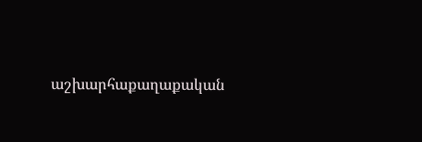աշխարհաքաղաքական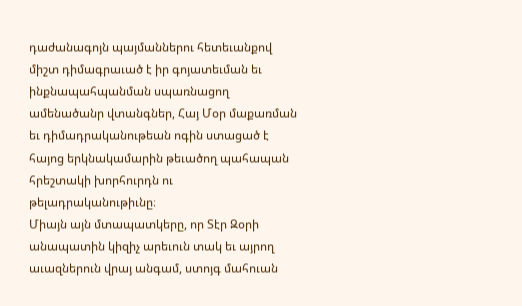դաժանագոյն պայմաններու հետեւանքով միշտ դիմագրաւած է իր գոյատեւման եւ ինքնապահպանման սպառնացող ամենածանր վտանգներ, Հայ Մօր մաքառման եւ դիմադրականութեան ոգին ստացած է հայոց երկնակամարին թեւածող պահապան հրեշտակի խորհուրդն ու թելադրականութիւնը։
Միայն այն մտապատկերը, որ Տէր Զօրի անապատին կիզիչ արեւուն տակ եւ այրող աւազներուն վրայ անգամ, ստոյգ մահուան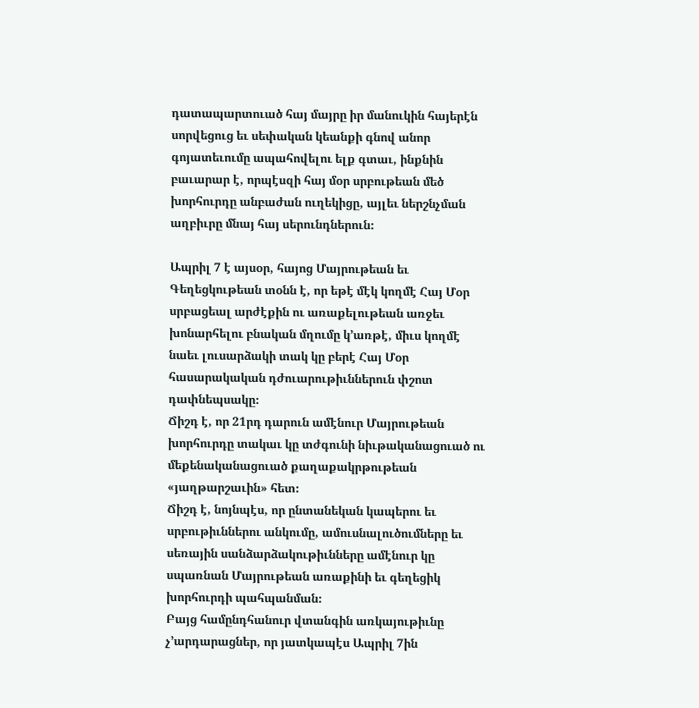դատապարտուած հայ մայրը իր մանուկին հայերէն սորվեցուց եւ սեփական կեանքի գնով անոր գոյատեւումը ապահովելու ելք գտաւ, ինքնին բաւարար է, որպէսզի հայ մօր սրբութեան մեծ խորհուրդը անբաժան ուղեկիցը, այլեւ ներշնչման աղբիւրը մնայ հայ սերունդներուն։

Ապրիլ 7 է այսօր, հայոց Մայրութեան եւ Գեղեցկութեան տօնն է, որ եթէ մէկ կողմէ Հայ Մօր սրբացեալ արժէքին ու առաքելութեան առջեւ խոնարհելու բնական մղումը կ’առթէ, միւս կողմէ նաեւ լուսարձակի տակ կը բերէ Հայ Մօր հասարակական դժուարութիւններուն փշոտ դափնեպսակը։
Ճիշդ է, որ 21րդ դարուն ամէնուր Մայրութեան խորհուրդը տակաւ կը տժգունի նիւթականացուած ու մեքենականացուած քաղաքակրթութեան «յաղթարշաւին» հետ։
Ճիշդ է, նոյնպէս, որ ընտանեկան կապերու եւ սրբութիւններու անկումը, ամուսնալուծումները եւ սեռային սանձարձակութիւնները ամէնուր կը սպառնան Մայրութեան առաքինի եւ գեղեցիկ խորհուրդի պահպանման։
Բայց համընդհանուր վտանգին առկայութիւնը չ’արդարացներ, որ յատկապէս Ապրիլ 7ին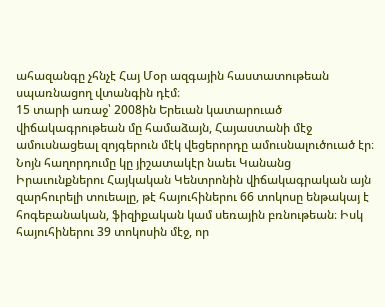ահազանգը չհնչէ Հայ Մօր ազգային հաստատութեան սպառնացող վտանգին դէմ։
15 տարի առաջ՝ 2008ին Երեւան կատարուած վիճակագրութեան մը համաձայն, Հայաստանի մէջ ամուսնացեալ զոյգերուն մէկ վեցերորդը ամուսնալուծուած էր։ Նոյն հաղորդումը կը յիշատակէր նաեւ Կանանց Իրաւունքներու Հայկական Կենտրոնին վիճակագրական այն զարհուրելի տուեալը, թէ հայուհիներու 66 տոկոսը ենթակայ է հոգեբանական, ֆիզիքական կամ սեռային բռնութեան։ Իսկ հայուհիներու 39 տոկոսին մէջ, որ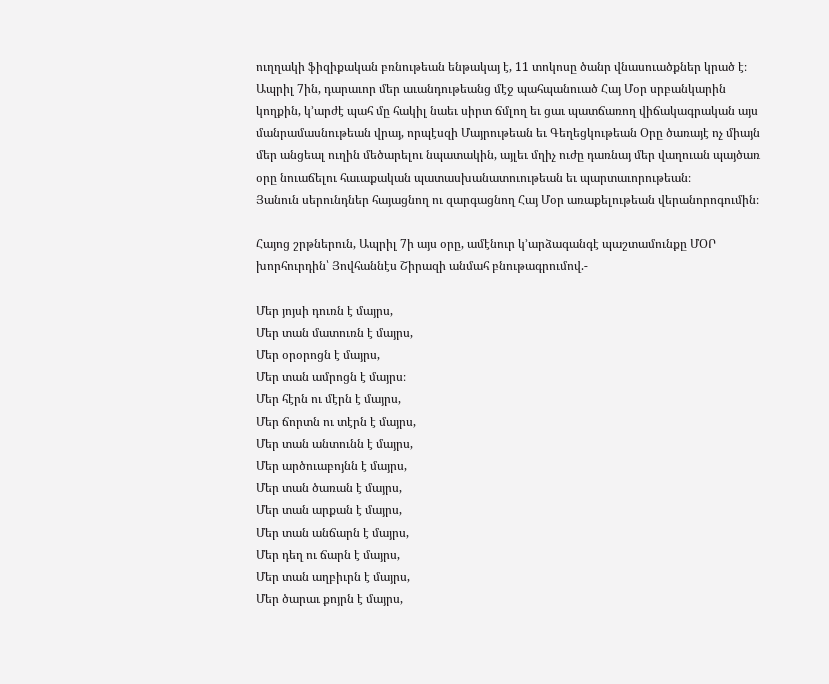ուղղակի ֆիզիքական բռնութեան ենթակայ է, 11 տոկոսը ծանր վնասուածքներ կրած է։
Ապրիլ 7ին, դարաւոր մեր աւանդութեանց մէջ պահպանուած Հայ Մօր սրբանկարին կողքին, կ’արժէ պահ մը հակիլ նաեւ սիրտ ճմլող եւ ցաւ պատճառող վիճակագրական այս մանրամասնութեան վրայ, որպէսզի Մայրութեան եւ Գեղեցկութեան Օրը ծառայէ ոչ միայն մեր անցեալ ուղին մեծարելու նպատակին, այլեւ մղիչ ուժը դառնայ մեր վաղուան պայծառ օրը նուաճելու հաւաքական պատասխանատուութեան եւ պարտաւորութեան։
Յանուն սերունդներ հայացնող ու զարգացնող Հայ Մօր առաքելութեան վերանորոգումին։

Հայոց շրթներուն, Ապրիլ 7ի այս օրը, ամէնուր կ’արձագանգէ պաշտամունքը ՄՕՐ խորհուրդին՝ Յովհաննէս Շիրազի անմահ բնութագրումով.-

Մեր յոյսի դուռն է մայրս,
Մեր տան մատուռն է մայրս,
Մեր օրօրոցն է մայրս,
Մեր տան ամրոցն է մայրս։
Մեր հէրն ու մէրն է մայրս,
Մեր ճորտն ու տէրն է մայրս,
Մեր տան անտունն է մայրս,
Մեր արծուաբոյնն է մայրս,
Մեր տան ծառան է մայրս,
Մեր տան արքան է մայրս,
Մեր տան անճարն է մայրս,
Մեր դեղ ու ճարն է մայրս,
Մեր տան աղբիւրն է մայրս,
Մեր ծարաւ քոյրն է մայրս,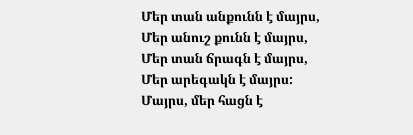Մեր տան անքունն է մայրս,
Մեր անուշ քունն է մայրս,
Մեր տան ճրագն է մայրս,
Մեր արեգակն է մայրս:
Մայրս, մեր հացն է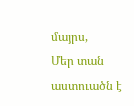մայրս,
Մեր տան աստուածն է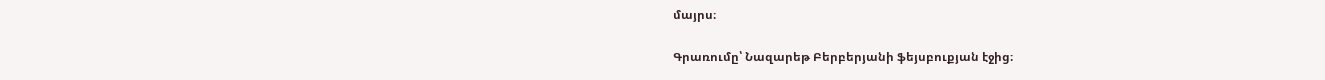մայրս։

Գրառումը՝ Նազարեթ Բերբերյանի ֆեյսբուքյան էջից։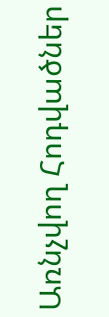Առնչվող Հոդվածներ